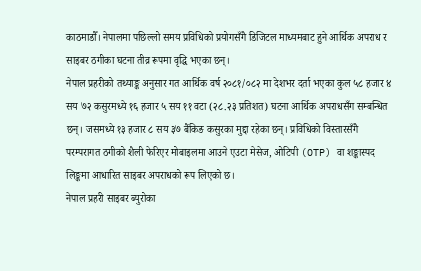काठमाडौँ। नेपालमा पछिल्लो समय प्रविधिको प्रयोगसँगै डिजिटल माध्यमबाट हुने आर्थिक अपराध र साइबर ठगीका घटना तीव्र रूपमा वृद्धि भएका छन्।
नेपाल प्रहरीको तथ्याङ्क अनुसार गत आर्थिक वर्ष २०८१/०८२ मा देशभर दर्ता भएका कुल ५८ हजार ४ सय ७२ कसुरमध्ये १६ हजार ५ सय ११ वटा (२८.२३ प्रतिशत) घटना आर्थिक अपराधसँग सम्बन्धित छन्। जसमध्ये १३ हजार ८ सय ३७ बैंकिङ कसुरका मुद्दा रहेका छन्। प्रविधिको विस्तारसँगै परम्परागत ठगीको शैली फेरिएर मोबाइलमा आउने एउटा मेसेज, ओटिपी (OTP) वा शङ्कास्पद लिङ्कमा आधारित साइबर अपराधको रूप लिएको छ।
नेपाल प्रहरी साइबर ब्युरोका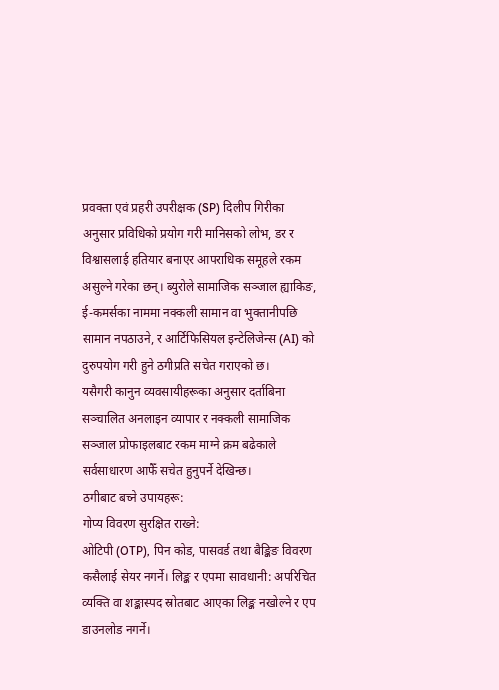प्रवक्ता एवं प्रहरी उपरीक्षक (SP) दिलीप गिरीका अनुसार प्रविधिको प्रयोग गरी मानिसको लोभ, डर र विश्वासलाई हतियार बनाएर आपराधिक समूहले रकम असुल्ने गरेका छन्। ब्युरोले सामाजिक सञ्जाल ह्याकिङ, ई-कमर्सका नाममा नक्कली सामान वा भुक्तानीपछि सामान नपठाउने, र आर्टिफिसियल इन्टेलिजेन्स (AI) को दुरुपयोग गरी हुने ठगीप्रति सचेत गराएको छ।
यसैगरी कानुन व्यवसायीहरूका अनुसार दर्ताबिना सञ्चालित अनलाइन व्यापार र नक्कली सामाजिक सञ्जाल प्रोफाइलबाट रकम माग्ने क्रम बढेकाले सर्वसाधारण आफैँ सचेत हुनुपर्ने देखिन्छ।
ठगीबाट बच्ने उपायहरू:
गोप्य विवरण सुरक्षित राख्ने:
ओटिपी (OTP), पिन कोड, पासवर्ड तथा बैङ्किङ विवरण कसैलाई सेयर नगर्ने। लिङ्क र एपमा सावधानी: अपरिचित व्यक्ति वा शङ्कास्पद स्रोतबाट आएका लिङ्क नखोल्ने र एप डाउनलोड नगर्ने।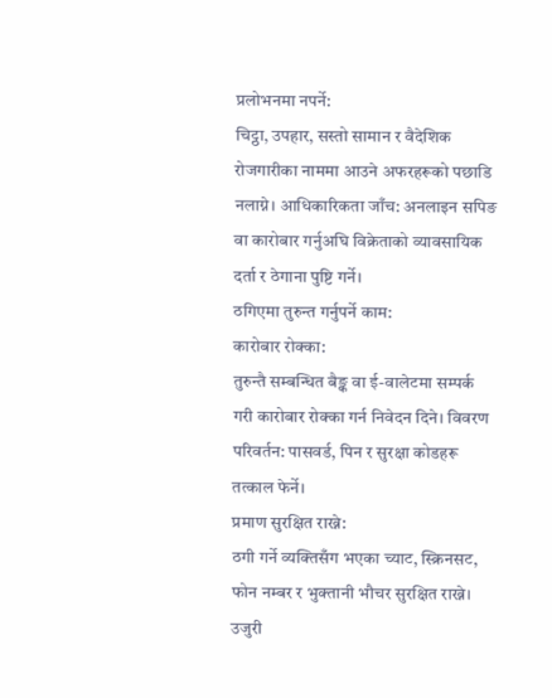प्रलोभनमा नपर्ने:
चिट्ठा, उपहार, सस्तो सामान र वैदेशिक रोजगारीका नाममा आउने अफरहरूको पछाडि नलाग्ने। आधिकारिकता जाँच: अनलाइन सपिङ वा कारोबार गर्नुअघि विक्रेताको व्यावसायिक दर्ता र ठेगाना पुष्टि गर्ने।
ठगिएमा तुरुन्त गर्नुपर्ने काम:
कारोबार रोक्का:
तुरुन्तै सम्बन्धित बैङ्क वा ई-वालेटमा सम्पर्क गरी कारोबार रोक्का गर्न निवेदन दिने। विवरण परिवर्तन: पासवर्ड, पिन र सुरक्षा कोडहरू तत्काल फेर्ने।
प्रमाण सुरक्षित राख्ने:
ठगी गर्ने व्यक्तिसँग भएका च्याट, स्क्रिनसट, फोन नम्बर र भुक्तानी भौचर सुरक्षित राख्ने। उजुरी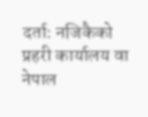दर्ता: नजिकैको प्रहरी कार्यालय वा नेपाल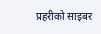प्रहरीको साइबर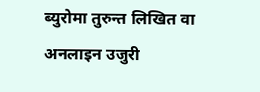ब्युरोमा तुरुन्त लिखित वा अनलाइन उजुरी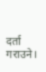दर्ता गराउने।